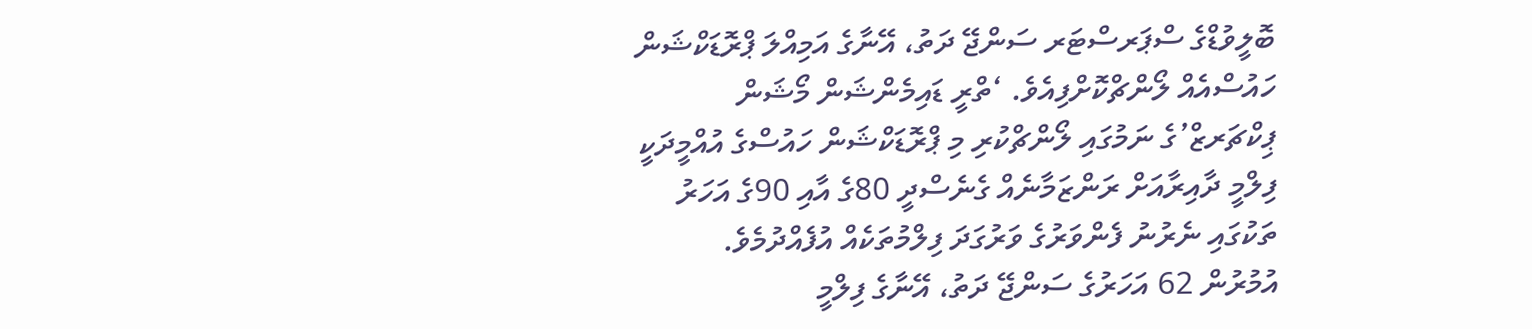ބޮލީވުޑްގެ ސްޕަރސްޓަރ ސަންޖޭ ދަތު، އޭނާގެ އަމިއްލަ ޕްރޮޑަކްޝަން ހައުސްއެއް ލޯންޗްކޮށްފިއެވެ. ‘ތްރީ ޑައިމެންޝަން މޯޝަން ޕިކްޗަރޒް’ގެ ނަމުގައި ލޯންޗްކުރި މި ޕްރޮޑަކްޝަން ހައުސްގެ އުއްމީދަކީ ފިލްމީ ދާއިރާއަށް ރަންޒަމާނެއް ގެނެސްދީ 80ގެ އާއި 90ގެ އަހަރު ތަކުގައި ނެރުނު ފެންވަރުގެ ވަރުގަދަ ފިލްމުތަކެއް އުފެއްދުމެވެ.
އުމުރުން 62 އަހަރުގެ ސަންޖޭ ދަތު، އޭނާގެ ފިލްމީ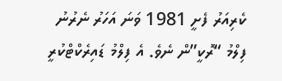ކެރިއަރު ފެށީ 1981 ވަނަ އަހަރު ނެރުނު ފިލްމު “ރޮކީ”ން ނެވެ. އެ ފިލްމު ޑައިރެކްޓްކުރީ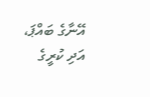އޭނާގެ ބައްޕަ، އަދި ކުރީގެ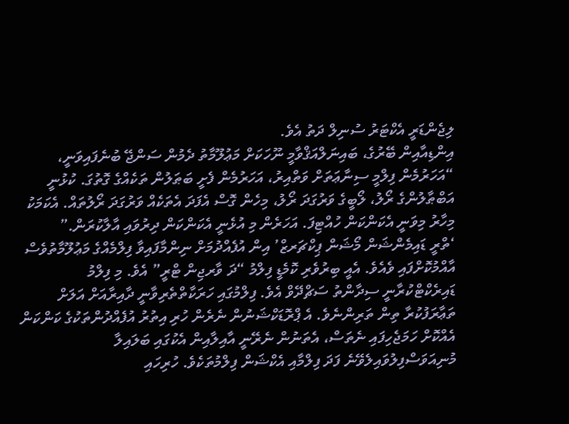ލިޖެންޑަރީ އެކްޓަރު ސުނިލް ދަތު އެވެ.
އިންޑިއާއިން ބޭރުގެ، ބައިނަލްއަޤްވާމީ ނޫހަކަށް މަޢުލޫމާތު ދެމުން ސަންޖޭ ބުނެފައިވަނީ، “އަހަރުމެން ފިލްމީ ސިނާޢަތަށް ވަތްއިރު، އަހަރުމެން ފެށީ ބަޠަލުން ތަކެއްގެ ގޮތުގަ. ކުޅުނީ އަބްޠާލުންގެ ރޯލު، ލޯބީގެ ވަރުގަދަ ރޯލު، މިހެން ގޮސް އެފަދަ އެތަކެއް ވަރުގަދަ ރޯލުތައް. އެކަމަކު މިހާރު މިވަނީ އެކަންކަން ހުއްޓިފަ. އަހަރެން މި އުޅެނީ އެކަންކަން ދިރުވައި އާލާކުރަން.”
‘ތްރީ ޑައިމެންޝަން މޯޝަން ޕިކްޗަރޒް’ އިން އުފެއްދުމަށް ނިންމާފައިވާ ފިލްމެއްގެ މަޢުލޫމާތުވެސް އާއްމުކޮށްފައި ވެއެވެ. އެއީ ބިރުވެރި ކޮމެޑީ ފިލްމު “ދަ ވާރޖިން ޓްރީ” އެވެ. މި ފިލްމު ޑައިރެކްޓްކުރާނީ ސިދާންތު ސަޗްދޭވް އެވެ. ފިލްމުގައި ހަރަކާތްތެރިވާނީ ދާއިރާއަށް އަލަށް ތަޢާރަފުކުރާ ތިން ތަރިންނެވެ. އެ ޕްރޮޑަކްޝަނުން ނެރެން ހުރި އިތުރު އުފެއްދުންތަކުގެ ކަންކަން އެއްކޮށް ހަމަޖެހިފައި ނެތަސް، އެތަނުން ނެރޭނީ އާއިލާއިން އެކުގައި ބަލައިލާ މުނިއަވަސްފިލުވައިލެވޭނެ ފަދަ ފިލްމާއި އެކްޝަން ފިލްމުތަކެވެ. ހުރިހައި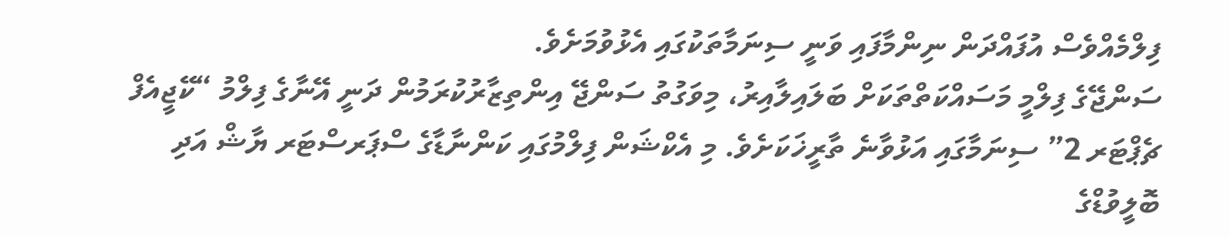ފިލްމެއްވެސް އުފައްދަން ނިންމާފައި ވަނީ ސިނަމާތަކުގައި އެޅުވުމަށެވެ.
ސަންޖޭގެ ފިލްމީ މަސައްކަތްތަކަށް ބަލައިލާއިރު، މިވަގުތު ސަންޖޭ އިންތިޒާރުކުރަމުން ދަނީ އޭނާގެ ފިލްމު “ކޭޖީއެފް ޗެޕްޓަރ 2” ސިނަމާގައި އަޅުވާނެ ތާރީޚަކަށެވެ. މި އެކްޝަން ފިލްމުގައި ކަންނާޑާގެ ސްޕަރސްޓަރ ޔާޝް އަދި ބޮލީވުޑްގެ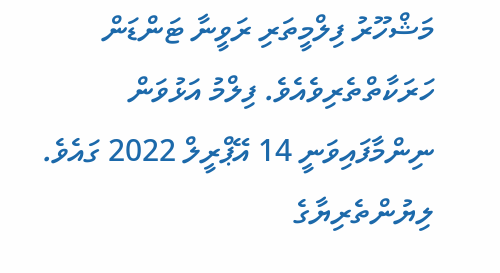މަޝްހޫރު ފިލްމީތަރި ރަވީނާ ޓަންޑަން ހަރަކާތްތެރިވެއެވެ. ފިލްމު އަޅުވަން ނިންމާފައިވަނީ 14 އޭޕްރީލް 2022 ގައެވެ.
ލިޔުންތެރިޔާގެ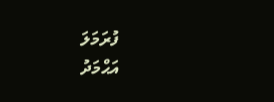ފުރަމަލަ
އަޙްމަދު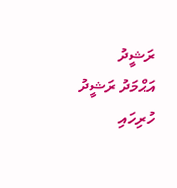ރަޝީދު
އަޙްމަދު ރަޝީދު
ހުރިހައި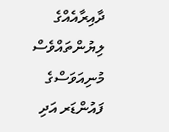ދާއިރާއެއްގެ ލިޔުންތައްވެސް މުނިއަވަސްގެ ފައުންޑަރ އަދި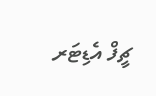ޗީފް އެޑިޓަރ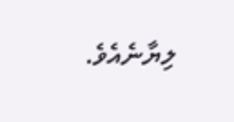ލިޔާނެއެވެ.